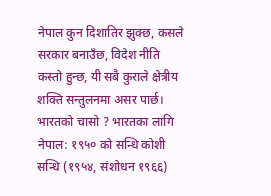नेपाल कुन दिशातिर झुक्छ, कसले सरकार बनाउँछ, विदेश नीति कस्तो हुन्छ, यी सबै कुराले क्षेत्रीय शक्ति सन्तुलनमा असर पार्छ। भारतको चासो ? भारतका लागि नेपाल: १९५० को सन्धि कोशी सन्धि (१९५४, संशोधन १९६६)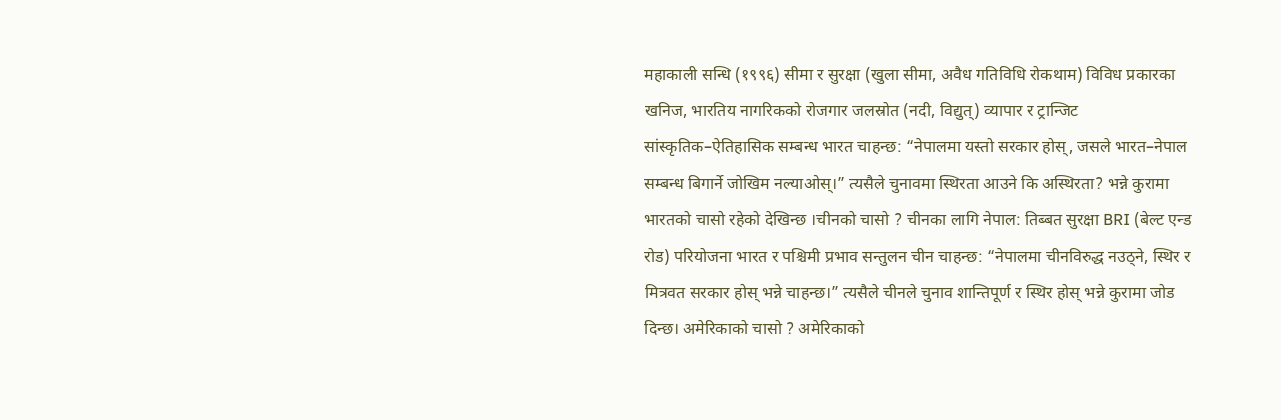महाकाली सन्धि (१९९६) सीमा र सुरक्षा (खुला सीमा, अवैध गतिविधि रोकथाम) विविध प्रकारका खनिज, भारतिय नागरिकको रोजगार जलस्रोत (नदी, विद्युत्) व्यापार र ट्रान्जिट सांस्कृतिक–ऐतिहासिक सम्बन्ध भारत चाहन्छ: “नेपालमा यस्तो सरकार होस्, जसले भारत–नेपाल सम्बन्ध बिगार्ने जोखिम नल्याओस्।” त्यसैले चुनावमा स्थिरता आउने कि अस्थिरता? भन्ने कुरामा भारतको चासो रहेको देखिन्छ ।चीनको चासो ? चीनका लागि नेपाल: तिब्बत सुरक्षा BRI (बेल्ट एन्ड रोड) परियोजना भारत र पश्चिमी प्रभाव सन्तुलन चीन चाहन्छ: “नेपालमा चीनविरुद्ध नउठ्ने, स्थिर र मित्रवत सरकार होस् भन्ने चाहन्छ।” त्यसैले चीनले चुनाव शान्तिपूर्ण र स्थिर होस् भन्ने कुरामा जोड दिन्छ। अमेरिकाको चासो ? अमेरिकाको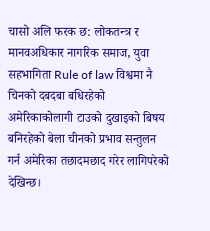चासो अलि फरक छ: लोकतन्त्र र मानवअधिकार नागरिक समाज, युवा सहभागिता Rule of law विश्वमा नै चिनको दबदबा बधिरहेको अमेरिकाकोलागी टाउको दुखाइको बिषय बनिरहेको बेला चीनको प्रभाव सन्तुलन गर्न अमेरिका तछादमछाद गरेर लागिपरेको देखिन्छ।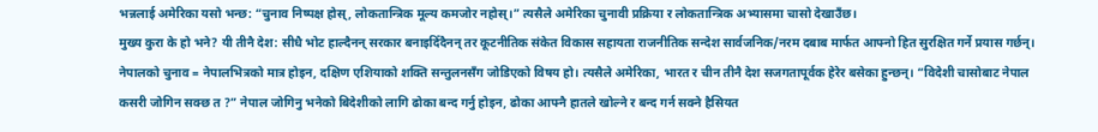भन्नलाई अमेरिका यसो भन्छ: “चुनाव निष्पक्ष होस्, लोकतान्त्रिक मूल्य कमजोर नहोस्।” त्यसैले अमेरिका चुनावी प्रक्रिया र लोकतान्त्रिक अभ्यासमा चासो देखाउँछ।
मुख्य कुरा के हो भने? यी तीनै देश: सीधै भोट हाल्दैनन् सरकार बनाइदिँदैनन् तर कूटनीतिक संकेत विकास सहायता राजनीतिक सन्देश सार्वजनिक/नरम दबाब मार्फत आफ्नो हित सुरक्षित गर्ने प्रयास गर्छन्। नेपालको चुनाव = नेपालभित्रको मात्र होइन, दक्षिण एशियाको शक्ति सन्तुलनसँग जोडिएको विषय हो। त्यसैले अमेरिका, भारत र चीन तीनै देश सजगतापूर्वक हेरेर बसेका हुन्छन्। “विदेशी चासोबाट नेपाल कसरी जोगिन सक्छ त ?” नेपाल जोगिनु भनेको बिदेशीको लागि ढोका बन्द गर्नु होइन, ढोका आफ्नै हातले खोल्ने र बन्द गर्न सक्ने हैसियत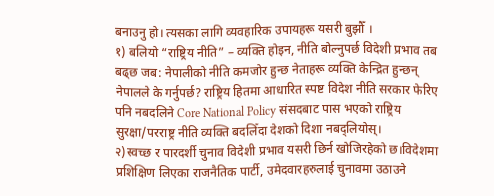बनाउनु हो। त्यसका लागि व्यवहारिक उपायहरू यसरी बुझौँ ।
१) बलियो “राष्ट्रिय नीति” – व्यक्ति होइन, नीति बोल्नुपर्छ विदेशी प्रभाव तब बढ्छ जब: नेपालीको नीति कमजोर हुन्छ नेताहरू व्यक्ति केन्द्रित हुन्छन् नेपालले के गर्नुपर्छ? राष्ट्रिय हितमा आधारित स्पष्ट विदेश नीति सरकार फेरिए पनि नबदलिने Core National Policy संसदबाट पास भएको राष्ट्रिय सुरक्षा/परराष्ट्र नीति व्यक्ति बदलिँदा देशको दिशा नबद्लियोस्।
२)स्वच्छ र पारदर्शी चुनाव विदेशी प्रभाव यसरी छिर्न खोजिरहेको छ।विदेशमा प्रशिक्षिण लिएका राजनैतिक पार्टी, उमेदवारहरुलाई चुनावमा उठाउने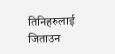तिनिहरुलाई जिताउन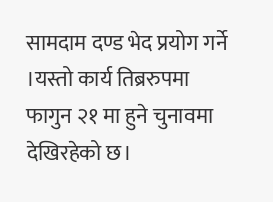सामदाम दण्ड भेद प्रयोग गर्ने ।यस्तो कार्य तिब्ररुपमा फागुन २१ मा हुने चुनावमा देखिरहेको छ।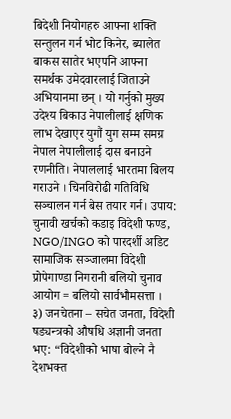बिदेशी नियोगहरु आफ्ना शक्ति सन्तुलन गर्न भोट किनेर, ब्यालेत बाकस सातेर भएपनि आफ्ना समर्थक उमेदवारलाई जिताउने अभियानमा छन् । यो गर्नुको मुख्य उदेश्य बिकाउ नेपालीलाई क्षणिक लाभ देखाएर युगौं युग सम्म समग्र नेपाल नेपालीलाई दास बनाउने रणनीति। नेपाललाई भारतमा बिलय गराउने । चिनविरोढी गतिविधि सञ्चालन गर्न बेस तयार गर्न। उपाय: चुनावी खर्चको कडाइ विदेशी फण्ड, NGO/INGO को पारदर्शी अडिट सामाजिक सञ्जालमा विदेशी प्रोपेगाण्डा निगरानी बलियो चुनाव आयोग = बलियो सार्वभौमसत्ता ।
३) जनचेतना – सचेत जनता, विदेशी षड्यन्त्रको औषधि अज्ञानी जनता भए: “विदेशीको भाषा बोल्ने नै देशभक्त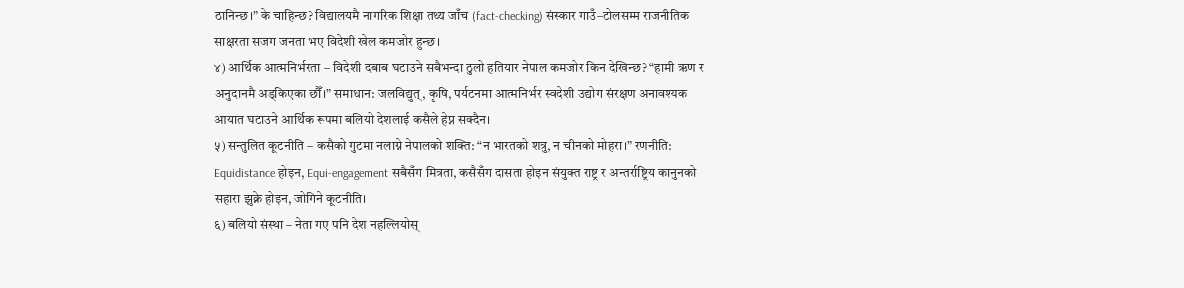ठानिन्छ।” के चाहिन्छ? विद्यालयमै नागरिक शिक्षा तथ्य जाँच (fact-checking) संस्कार गाउँ–टोलसम्म राजनीतिक साक्षरता सजग जनता भए विदेशी खेल कमजोर हुन्छ।
४) आर्थिक आत्मनिर्भरता – विदेशी दबाब घटाउने सबैभन्दा ठुलो हतियार नेपाल कमजोर किन देखिन्छ? “हामी ऋण र अनुदानमै अड्किएका छौँ।” समाधान: जलविद्युत्, कृषि, पर्यटनमा आत्मनिर्भर स्वदेशी उद्योग संरक्षण अनावश्यक आयात घटाउने आर्थिक रूपमा बलियो देशलाई कसैले हेप्न सक्दैन।
५) सन्तुलित कूटनीति – कसैको गुटमा नलाग्ने नेपालको शक्ति: “न भारतको शत्रु, न चीनको मोहरा।” रणनीति: Equidistance होइन, Equi-engagement सबैसँग मित्रता, कसैसँग दासता होइन संयुक्त राष्ट्र र अन्तर्राष्ट्रिय कानुनको सहारा झुक्ने होइन, जोगिने कूटनीति।
६) बलियो संस्था – नेता गए पनि देश नहल्लियोस्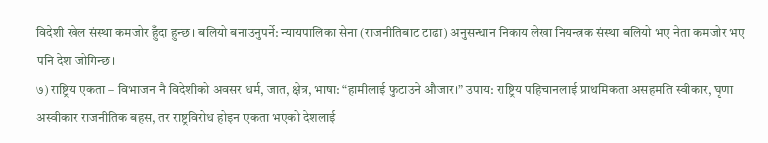विदेशी खेल संस्था कमजोर हुँदा हुन्छ। बलियो बनाउनुपर्ने: न्यायपालिका सेना (राजनीतिबाट टाढा) अनुसन्धान निकाय लेखा नियन्त्रक संस्था बलियो भए नेता कमजोर भए पनि देश जोगिन्छ।
७) राष्ट्रिय एकता – विभाजन नै विदेशीको अवसर धर्म, जात, क्षेत्र, भाषा: “हामीलाई फुटाउने औजार।” उपाय: राष्ट्रिय पहिचानलाई प्राथमिकता असहमति स्वीकार, घृणा अस्वीकार राजनीतिक बहस, तर राष्ट्रविरोध होइन एकता भएको देशलाई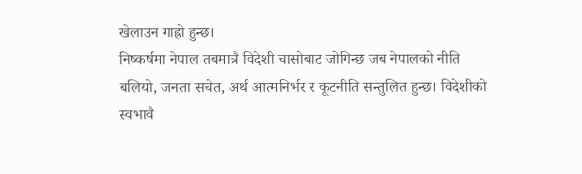खेलाउन गाह्रो हुन्छ।
निष्कर्षमा नेपाल तबमात्रै विदेशी चासोबाट जोगिन्छ जब नेपालको नीति बलियो, जनता सचेत, अर्थ आत्मनिर्भर र कूटनीति सन्तुलित हुन्छ। विदेशीको स्वभावै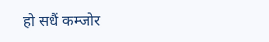हो सधैं कम्जोर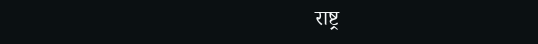राष्ट्र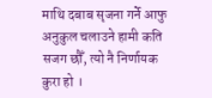माथि दबाब सृजना गर्ने आफु अनुकुल चलाउने हामी कति सजग छौँ, त्यो नै निर्णायक कुरा हो ।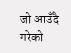जो आउँदै गरेको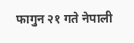फागुन २१ गते नेपाली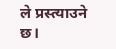ले प्रस्त्याउने छ।